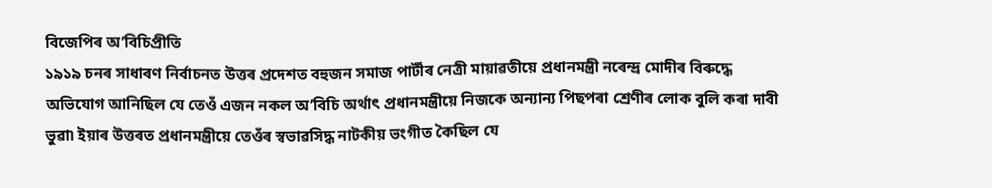বিজেপিৰ অ’বিচিপ্ৰীতি
১৯১৯ চনৰ সাধাৰণ নিৰ্বাচনত উত্তৰ প্ৰদেশত বহুজন সমাজ পাৰ্টীৰ নেত্ৰী মায়াৱতীয়ে প্ৰধানমন্ত্ৰী নৰেন্দ্ৰ মোদীৰ বিৰুদ্ধে অভিযোগ আনিছিল যে তেওঁ এজন নকল অ’বিচি অৰ্থাৎ প্ৰধানমন্ত্ৰীয়ে নিজকে অন্যান্য পিছপৰা শ্ৰেণীৰ লোক বুলি কৰা দাবী ভুৱা৷ ইয়াৰ উত্তৰত প্ৰধানমন্ত্ৰীয়ে তেওঁৰ স্বভাৱসিদ্ধ নাটকীয় ভংগীত কৈছিল যে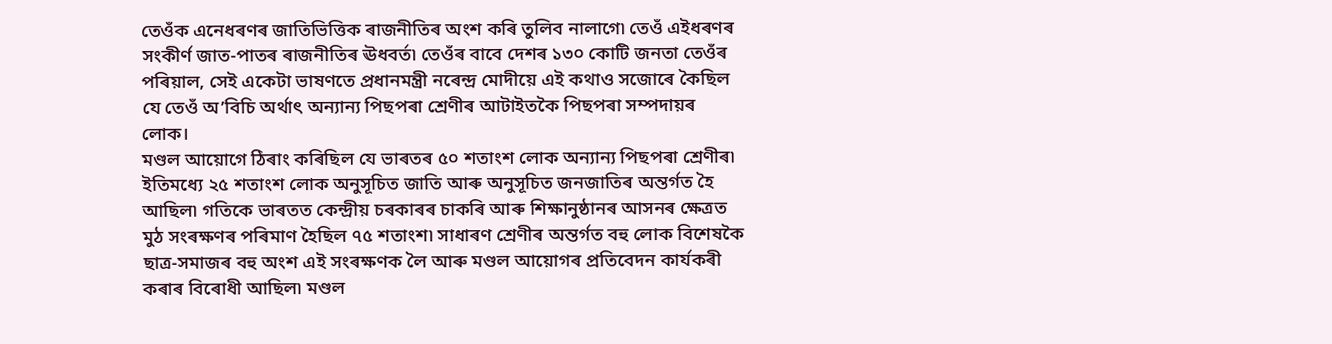তেওঁক এনেধৰণৰ জাতিভিত্তিক ৰাজনীতিৰ অংশ কৰি তুলিব নালাগে৷ তেওঁ এইধৰণৰ সংকীৰ্ণ জাত-পাতৰ ৰাজনীতিৰ ঊধবৰ্ত৷ তেওঁৰ বাবে দেশৰ ১৩০ কোটি জনতা তেওঁৰ পৰিয়াল, সেই একেটা ভাষণতে প্ৰধানমন্ত্ৰী নৰেন্দ্ৰ মোদীয়ে এই কথাও সজোৰে কৈছিল যে তেওঁ অ’বিচি অৰ্থাৎ অন্যান্য পিছপৰা শ্ৰেণীৰ আটাইতকৈ পিছপৰা সম্পদায়ৰ লোক।
মণ্ডল আয়োগে ঠিৰাং কৰিছিল যে ভাৰতৰ ৫০ শতাংশ লোক অন্যান্য পিছপৰা শ্ৰেণীৰ৷ ইতিমধ্যে ২৫ শতাংশ লোক অনুসূচিত জাতি আৰু অনুসূচিত জনজাতিৰ অন্তৰ্গত হৈ আছিল৷ গতিকে ভাৰতত কেন্দ্ৰীয় চৰকাৰৰ চাকৰি আৰু শিক্ষানুষ্ঠানৰ আসনৰ ক্ষেত্ৰত মুঠ সংৰক্ষণৰ পৰিমাণ হৈছিল ৭৫ শতাংশ৷ সাধাৰণ শ্ৰেণীৰ অন্তৰ্গত বহু লোক বিশেষকৈ ছাত্ৰ-সমাজৰ বহু অংশ এই সংৰক্ষণক লৈ আৰু মণ্ডল আয়োগৰ প্ৰতিবেদন কাৰ্যকৰী কৰাৰ বিৰোধী আছিল৷ মণ্ডল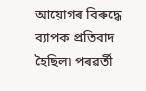আয়োগৰ বিৰুদ্ধে ব্যাপক প্ৰতিবাদ হৈছিল৷ পৰৱৰ্তী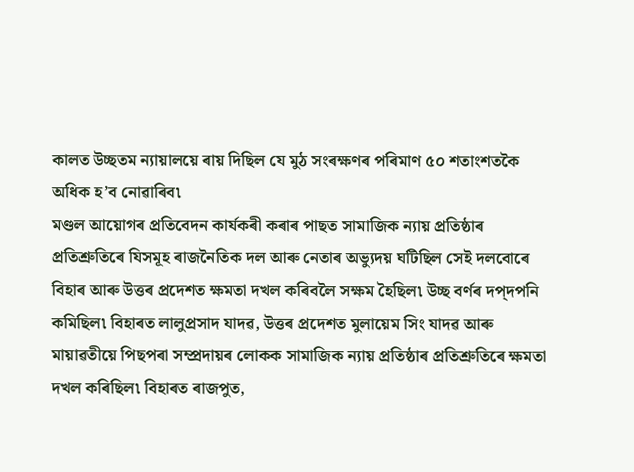কালত উচ্ছতম ন্যায়ালয়ে ৰায় দিছিল যে মুঠ সংৰক্ষণৰ পৰিমাণ ৫০ শতাংশতকৈ অধিক হ’ব নোৱাৰিব৷
মণ্ডল আয়োগৰ প্ৰতিবেদন কাৰ্যকৰী কৰাৰ পাছত সামাজিক ন্যায় প্ৰতিষ্ঠাৰ প্ৰতিশ্ৰুতিৰে যিসমূহ ৰাজনৈতিক দল আৰু নেতাৰ অভ্যুদয় ঘটিছিল সেই দলবোৰে বিহাৰ আৰু উত্তৰ প্ৰদেশত ক্ষমতা দখল কৰিবলৈ সক্ষম হৈছিল৷ উচ্ছ বৰ্ণৰ দপ্দপনি কমিছিল৷ বিহাৰত লালুপ্ৰসাদ যাদৱ, উত্তৰ প্ৰদেশত মুলায়েম সিং যাদৱ আৰু মায়াৱতীয়ে পিছপৰা সম্প্ৰদায়ৰ লোকক সামাজিক ন্যায় প্ৰতিষ্ঠাৰ প্ৰতিশ্ৰুতিৰে ক্ষমতা দখল কৰিছিল৷ বিহাৰত ৰাজপুত,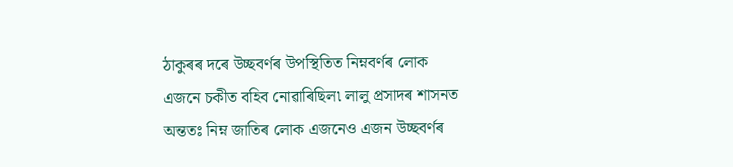ঠাকুৰৰ দৰে উচ্ছবৰ্ণৰ উপস্থিতিত নিম্নবৰ্ণৰ লোক এজনে চকীত বহিব নোৱাৰিছিল৷ লালু প্ৰসাদৰ শাসনত অন্ততঃ নিম্ন জাতিৰ লোক এজনেও এজন উচ্ছবৰ্ণৰ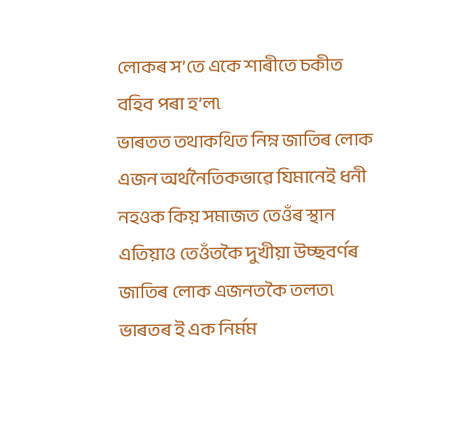লোকৰ স’তে একে শাৰীতে চকীত বহিব পৰা হ’ল৷
ভাৰতত তথাকথিত নিম্ন জাতিৰ লোক এজন অৰ্থনৈতিকভাৱে যিমানেই ধনী নহওক কিয় সমাজত তেওঁৰ স্থান এতিয়াও তেওঁতকৈ দুখীয়া উচ্ছবৰ্ণৰ জাতিৰ লোক এজনতকৈ তলত৷ ভাৰতৰ ই এক নিৰ্মম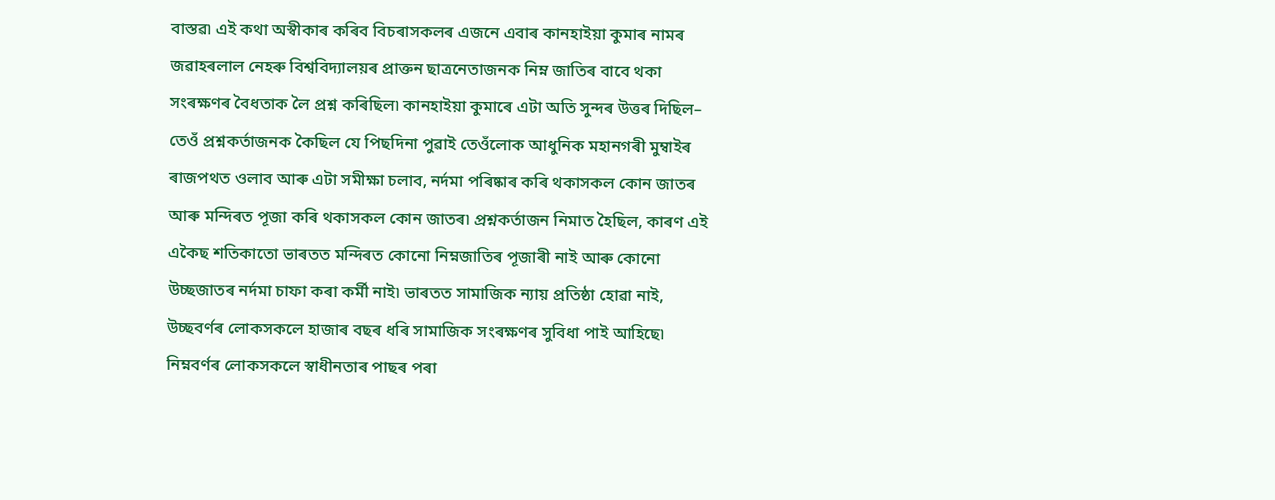বাস্তৱ৷ এই কথা অস্বীকাৰ কৰিব বিচৰাসকলৰ এজনে এবাৰ কানহাইয়া কুমাৰ নামৰ জৱাহৰলাল নেহৰু বিশ্ববিদ্যালয়ৰ প্ৰাক্তন ছাত্ৰনেতাজনক নিম্ন জাতিৰ বাবে থকা সংৰক্ষণৰ বৈধতাক লৈ প্ৰশ্ন কৰিছিল৷ কানহাইয়া কুমাৰে এটা অতি সুন্দৰ উত্তৰ দিছিল– তেওঁ প্ৰশ্নকৰ্তাজনক কৈছিল যে পিছদিনা পুৱাই তেওঁলোক আধুনিক মহানগৰী মুম্বাইৰ ৰাজপথত ওলাব আৰু এটা সমীক্ষা চলাব, নৰ্দমা পৰিষ্কাৰ কৰি থকাসকল কোন জাতৰ আৰু মন্দিৰত পূজা কৰি থকাসকল কোন জাতৰ৷ প্ৰশ্নকৰ্তাজন নিমাত হৈছিল, কাৰণ এই একৈছ শতিকাতো ভাৰতত মন্দিৰত কোনো নিম্নজাতিৰ পূজাৰী নাই আৰু কোনো উচ্ছজাতৰ নৰ্দমা চাফা কৰা কৰ্মী নাই৷ ভাৰতত সামাজিক ন্যায় প্ৰতিষ্ঠা হোৱা নাই, উচ্ছবৰ্ণৰ লোকসকলে হাজাৰ বছৰ ধৰি সামাজিক সংৰক্ষণৰ সুবিধা পাই আহিছে৷ নিম্নবৰ্ণৰ লোকসকলে স্বাধীনতাৰ পাছৰ পৰা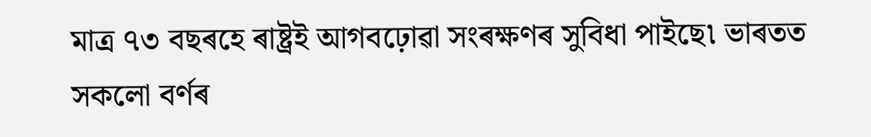মাত্ৰ ৭৩ বছৰহে ৰাষ্ট্ৰই আগবঢ়োৱা সংৰক্ষণৰ সুবিধা পাইছে৷ ভাৰতত সকলো বৰ্ণৰ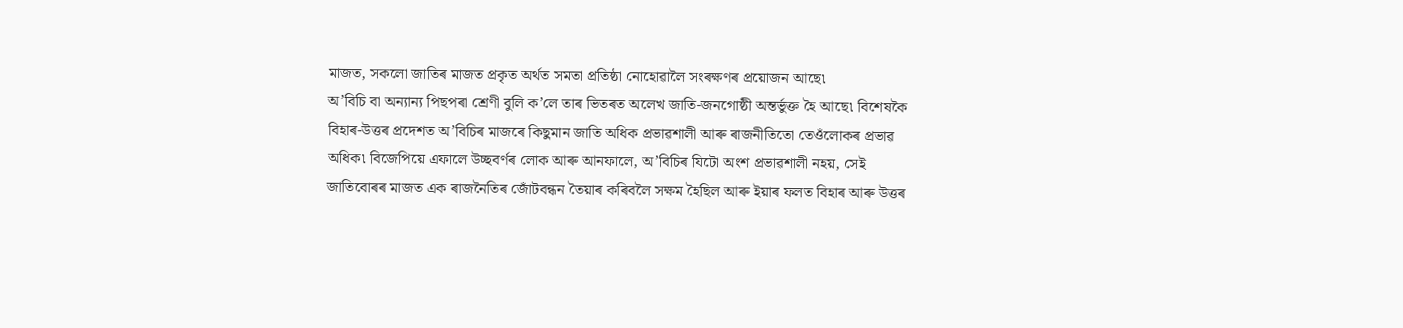মাজত, সকলো জাতিৰ মাজত প্ৰকৃত অৰ্থত সমতা প্ৰতিষ্ঠা নোহোৱালৈ সংৰক্ষণৰ প্ৰয়োজন আছে৷
অ’বিচি বা অন্যান্য পিছপৰা শ্ৰেণী বুলি ক’লে তাৰ ভিতৰত অলেখ জাতি-জনগোষ্ঠী অন্তৰ্ভুক্ত হৈ আছে৷ বিশেষকৈ বিহাৰ-উত্তৰ প্ৰদেশত অ’বিচিৰ মাজৰে কিছুমান জাতি অধিক প্ৰভাৱশালী আৰু ৰাজনীতিতো তেওঁলোকৰ প্ৰভাৱ অধিক৷ বিজেপিয়ে এফালে উচ্ছবৰ্ণৰ লোক আৰু আনফালে, অ’বিচিৰ যিটো অংশ প্ৰভাৱশালী নহয়, সেই জাতিবোৰৰ মাজত এক ৰাজনৈতিৰ জোঁটবন্ধন তৈয়াৰ কৰিবলৈ সক্ষম হৈছিল আৰু ইয়াৰ ফলত বিহাৰ আৰু উত্তৰ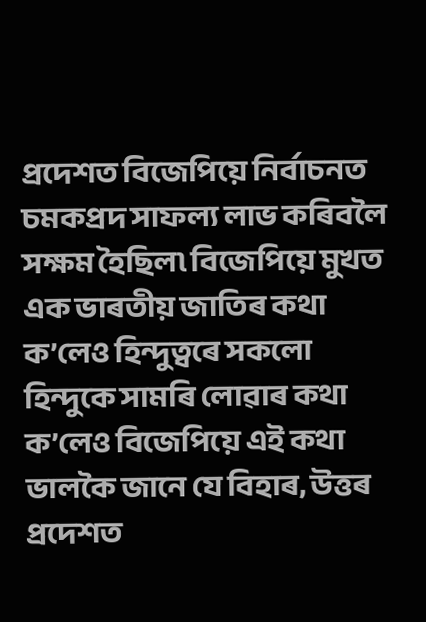প্ৰদেশত বিজেপিয়ে নিৰ্বাচনত চমকপ্ৰদ সাফল্য লাভ কৰিবলৈ সক্ষম হৈছিল৷ বিজেপিয়ে মুখত এক ভাৰতীয় জাতিৰ কথা ক’লেও হিন্দুত্বৰে সকলো হিন্দুকে সামৰি লোৱাৰ কথা ক’লেও বিজেপিয়ে এই কথা ভালকৈ জানে যে বিহাৰ, উত্তৰ প্ৰদেশত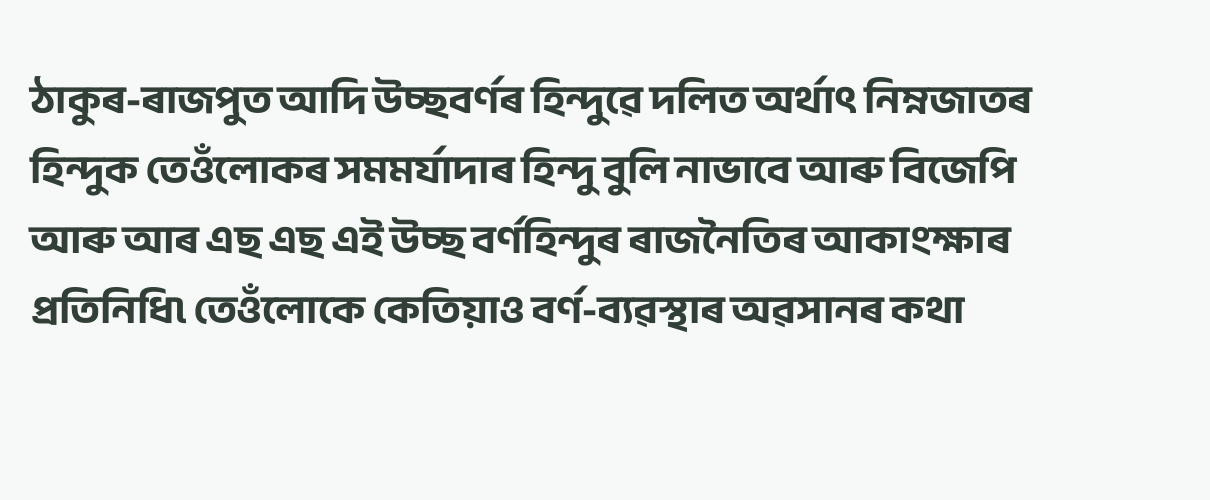ঠাকুৰ-ৰাজপুত আদি উচ্ছবৰ্ণৰ হিন্দুৱে দলিত অৰ্থাৎ নিম্নজাতৰ হিন্দুক তেওঁলোকৰ সমমৰ্যাদাৰ হিন্দু বুলি নাভাবে আৰু বিজেপি আৰু আৰ এছ এছ এই উচ্ছ বৰ্ণহিন্দুৰ ৰাজনৈতিৰ আকাংক্ষাৰ প্ৰতিনিধি৷ তেওঁলোকে কেতিয়াও বৰ্ণ-ব্যৱস্থাৰ অৱসানৰ কথা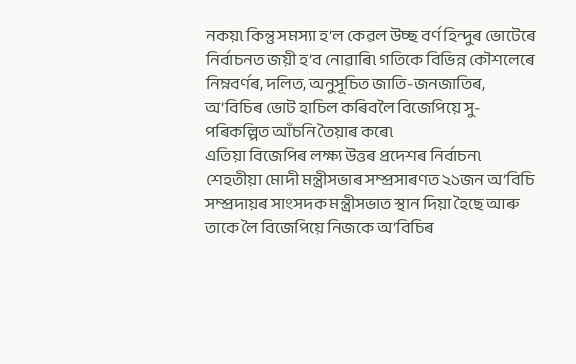নকয়৷ কিন্তু সমস্যা হ’ল কেৱল উচ্ছ বৰ্ণ হিন্দুৰ ভোটেৰে নিৰ্বাচনত জয়ী হ’ব নোৱাৰি৷ গতিকে বিভিন্ন কৌশলেৰে নিম্নবৰ্ণৰ, দলিত, অনুসূচিত জাতি-জনজাতিৰ, অ’বিচিৰ ভোট হাচিল কৰিবলৈ বিজেপিয়ে সু-পৰিকল্পিত আঁচনি তৈয়াৰ কৰে৷
এতিয়া বিজেপিৰ লক্ষ্য উত্তৰ প্ৰদেশৰ নিৰ্বাচন৷ শেহতীয়া মোদী মন্ত্ৰীসভাৰ সম্প্ৰসাৰণত ২১জন অ’বিচি সম্প্ৰদায়ৰ সাংসদক মন্ত্ৰীসভাত স্থান দিয়া হৈছে আৰু তাকে লৈ বিজেপিয়ে নিজকে অ’বিচিৰ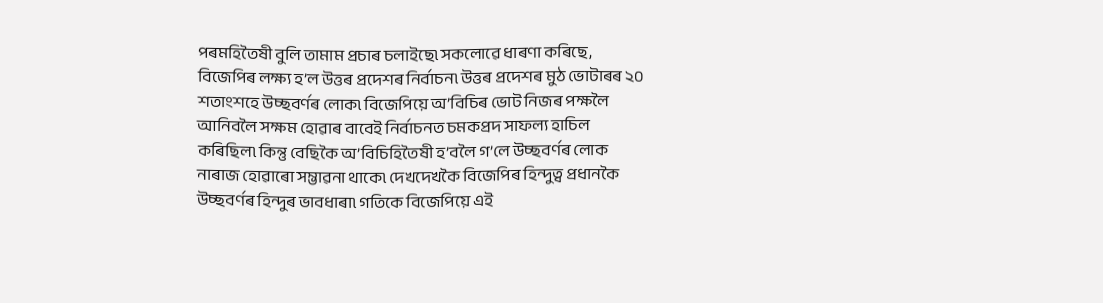পৰমহিতৈষী বুলি তামাম প্ৰচাৰ চলাইছে৷ সকলোৱে ধাৰণা কৰিছে, বিজেপিৰ লক্ষ্য হ’ল উত্তৰ প্ৰদেশৰ নিৰ্বাচন৷ উত্তৰ প্ৰদেশৰ মুঠ ভোটাৰৰ ২০ শতাংশহে উচ্ছবৰ্ণৰ লোক৷ বিজেপিয়ে অ’বিচিৰ ভোট নিজৰ পক্ষলৈ আনিবলৈ সক্ষম হোৱাৰ বাবেই নিৰ্বাচনত চমকপ্ৰদ সাফল্য হাচিল কৰিছিল৷ কিন্তু বেছিকৈ অ’বিচিহিতৈষী হ’বলৈ গ’লে উচ্ছবৰ্ণৰ লোক নাৰাজ হোৱাৰো সম্ভাৱনা থাকে৷ দেখদেখকৈ বিজেপিৰ হিন্দুত্ব প্ৰধানকৈ উচ্ছবৰ্ণৰ হিন্দুৰ ভাবধাৰা৷ গতিকে বিজেপিয়ে এই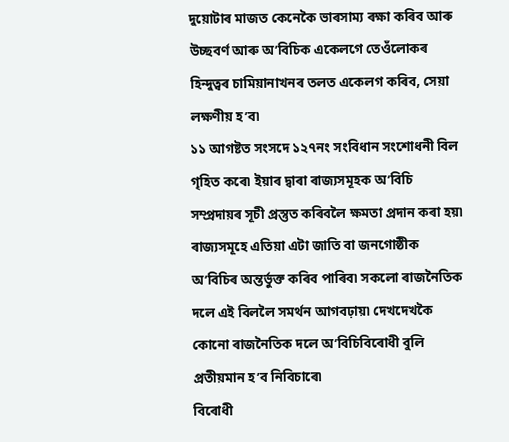দুয়োটাৰ মাজত কেনেকৈ ভাৰসাম্য ৰক্ষা কৰিব আৰু উচ্ছবৰ্ণ আৰু অ’বিচিক একেলগে তেওঁলোকৰ হিন্দুত্বৰ চামিয়ানাখনৰ তলত একেলগ কৰিব, সেয়া লক্ষণীয় হ’ব৷
১১ আগষ্টত সংসদে ১২৭নং সংবিধান সংশোধনী বিল গৃহিত কৰে৷ ইয়াৰ দ্বাৰা ৰাজ্যসমূহক অ’বিচি সম্প্ৰদায়ৰ সূচী প্ৰস্তুত কৰিবলৈ ক্ষমতা প্ৰদান কৰা হয়৷ ৰাজ্যসমূহে এতিয়া এটা জাতি বা জনগোষ্ঠীক অ’বিচিৰ অন্তৰ্ভুক্ত কৰিব পাৰিব৷ সকলো ৰাজনৈতিক দলে এই বিললৈ সমৰ্থন আগবঢ়ায়৷ দেখদেখকৈ কোনো ৰাজনৈতিক দলে অ’বিচিবিৰোধী বুলি প্ৰতীয়মান হ’ব নিবিচাৰে৷
বিৰোধী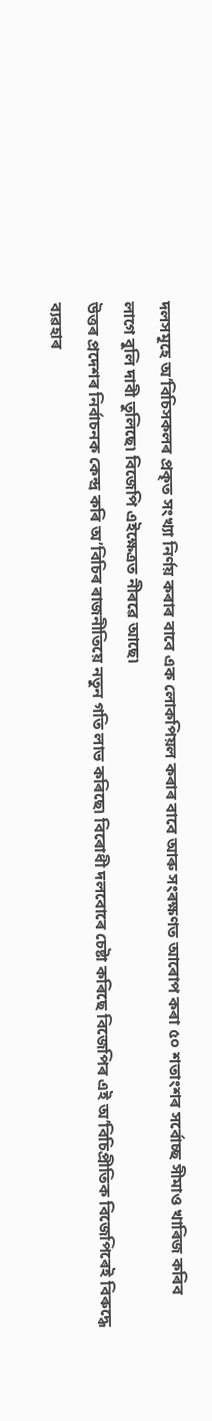দলসমূহে অ’বিচিসকলৰ প্ৰকৃত সংখ্যা নিৰ্ণয় কৰাৰ বাবে এক লোকপিয়ল কৰাৰ বাবে আৰু সংৰক্ষণত আৰোপ কৰা ৫০ শতাংশৰ সৰ্বোচ্ছ সীমাও খাৰিজ কৰিব লাগে বুলি দাবী তুলিছে৷ বিজেপি এইক্ষেত্ৰত নীৰৱে আছে৷
উত্তৰ প্ৰদেশৰ নিৰ্বাচনক কেন্দ্ৰ কৰি অ’বিচিৰ ৰাজনীতিয়ে নতুন গতি লাভ কৰিছে৷ বিৰোধী দলবোৰে চেষ্টা কৰিছে বিজেপিৰ এই অ’বিচিপ্ৰীতিক বিজেপিৰেই বিৰুদ্ধে ব্যৱহাৰ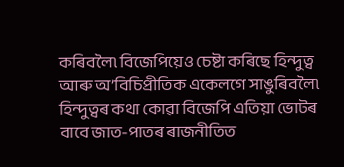কৰিবলৈ৷ বিজেপিয়েও চেষ্টা কৰিছে হিন্দুত্ব আৰু অ’বিচিপ্ৰীতিক একেলগে সাঙুৰিবলৈ৷ হিন্দুত্বৰ কথা কোৱা বিজেপি এতিয়া ভোটৰ বাবে জাত-পাতৰ ৰাজনীতিত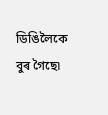ডিঙিলৈকে বুৰ গৈছে৷